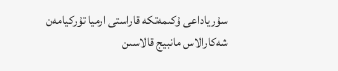سۇرياداعى ۇكىمەتكە قاراستى ارميا تۇركيامەن شەكارالاس مانبيج قالاسىن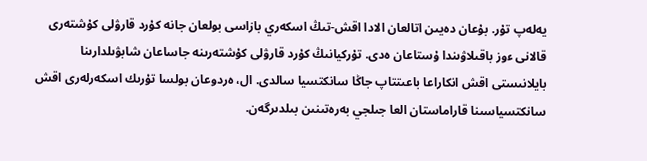يەلەپ تۇر. بۇعان دەيىن اتالعان الادا اقش-تىڭ اسكەري بازاسى بولعان جانە كۇرد قارۋلى كۇشتەرى قالانى ءوز باقىلاۋىندا ۇستاعان ەدى. تۇركيانىڭ كۇرد قارۋلى كۇشتەرىنە جاساعان شابۋىلدارىنا بايلانىستى اقش انكاراعا باعىتتاپ جاڭا سانكتسيا سالدى. ال، ەردوعان بولسا تۇرىك اسكەرلەرى اقش سانكتسياسىنا قاراماستان العا جىلجي بەرەتىنىن بىلدىرگەن.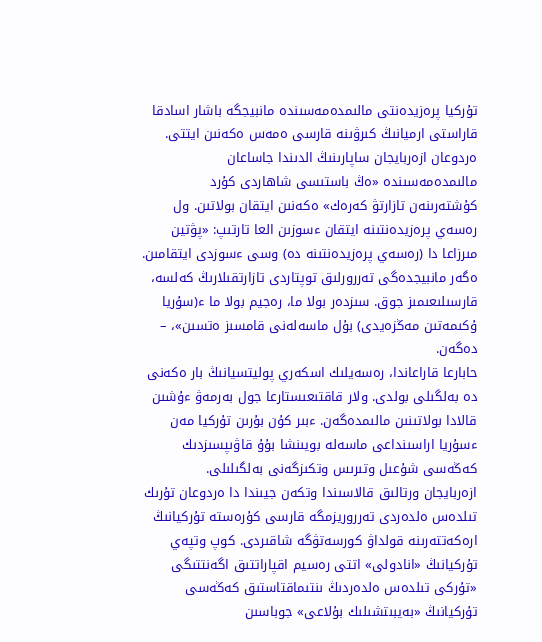تۇركيا پرەزيدەنتى مالىمدەمەسىندە مانبيجگە باشار اسادقا قاراستى ارميانىڭ كىرۋىنە قارسى ەمەس ەكەنىن ايتتى. ەردوعان ازەربايجان ساپارىنىڭ الدىندا جاساعان مالىمدەمەسىندە «ەڭ باستىسى شاھاردى كۇرد كۇشتەرىنەن تازارتۋ كەرەك» ەكەنىن ايتقان بولاتىن. ول رەسەي پرەزيدەنتىنە ايتقان ءسوزىن العا تارتىپ: «پۋتين مىرزاعا دا (رەسەي پرەزيدەنتىنە دە) وسى ءسوزدى ايتقامىن. ەگەر مانبيجدەگى تەررورلىق توپتاردى تازارتقىلارىڭ كەلسە، قارسىلىعىمىز جوق. سىزدەر بولا ما، رەجيم بولا ما ء(سۇريا ۇكىمەتىن مەڭزەيدى) بۇل ماسەلەنى قامسىز ەتسىن»، – دەگەن.
حابارعا قاراعاندا، رەسەيلىك اسكەري پوليتسيانىڭ بار ەكەنى دە بەلگىلى بولدى. ولار قاقتىعىستارعا جول بەرمەۋ ءۇشىن قالادا بولاتىنىن مالىمدەگەن. ءبىر كۇن بۇرىن تۇركيا مەن ءسۇريا اراسىنداعى ماسەلە بويىنشا بۇۇ قاۋىپسىزدىك كەڭەسى شۇعىل وتىرىس وتكىزگەنى بەلگىلىلى.
ازەربايجان ورتالىق قالاسىندا وتكەن جيىندا دا ەردوعان تۇرىك تىلدەس ەلدەردى تەرروريزمگە قارسى كۇرەستە تۇركيانىڭ ارەكەتتەرىنە قولداۋ كورسەتۋگە شاقىردى. كوپ وتپەي تۇركيانىڭ «انادولى» اتتى رەسيم اقپاراتتىق اگەنتتىگى «تۇركى تىلدەس ەلدەردىڭ ىنتىماقتاستىق كەڭەسى تۇركيانىڭ «بەيبىتشىلىك بۇلاعى» جوباسىن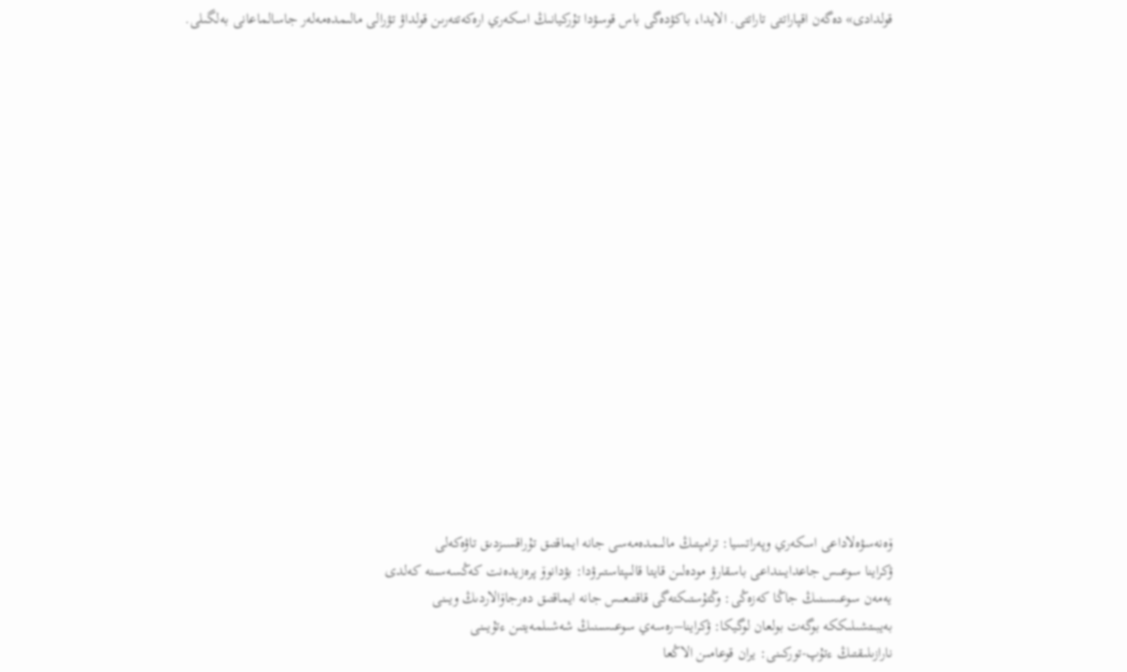قولدادى» دەگەن اقپاراتتى تاراتتى. الايدا، باكۋدەگى باس قوسۋدا تۇركيانىڭ اسكەري ارەكەتتەرىن قولداۋ تۋرالى مالىمدەمەلەر جاسالماعانى بەلگىلى.


















ۆەنەسۋەلاداعى اسكەري وپەراتسيا: ترامپتىڭ مالىمدەمەسى جانە ايماقتىق تۇراقسىزدىق تاۋەكەلى
ۋكراينا سوعىس جاعدايىنداعى باسقارۋ مودەلىن قايتا قالىپتاستىرۋدا: بۋدانوۆ پرەزيدەنت كەڭسەسىنە كەلدى
يەمەن سوعىسىنىڭ جاڭا كەزەڭى: وڭتۇستىكتەگى قاقتىعىس جانە ايماقتىق دەرجاۆالاردىڭ ويىنى
بەيبىتشىلىككە بوگەت بولعان لوگيكا: ۋكراينا–رەسەي سوعىسىنىڭ شەشىلمەيتىن ءتۇيىنى
نارازىلىقتىڭ ءتۇپ-توركىنى: يران قوعامىن الاڭعا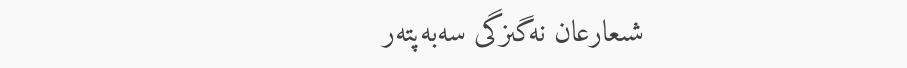شىعارعان نەگىزگى سەبەپتەر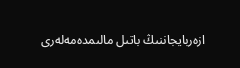ازەربايجاننىڭ باتىل مالىمدەمەلەرى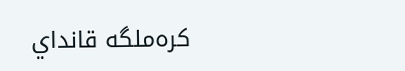كرەملگە قانداي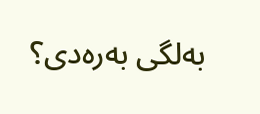بەلگى بەرەدى؟